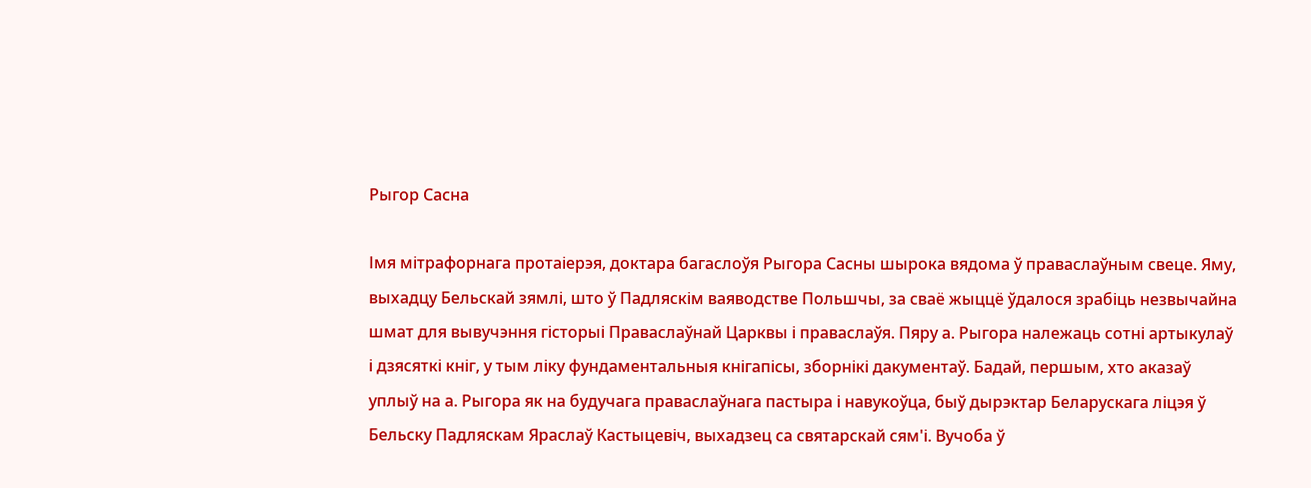Рыгор Сасна

Імя мітрафорнага протаіерэя, доктара багаслоўя Рыгора Сасны шырока вядома ў праваслаўным свеце. Яму, выхадцу Бельскай зямлі, што ў Падляскім ваяводстве Польшчы, за сваё жыццё ўдалося зрабіць незвычайна шмат для вывучэння гісторыі Праваслаўнай Царквы і праваслаўя. Пяру а. Рыгора належаць сотні артыкулаў і дзясяткі кніг, у тым ліку фундаментальныя кнігапісы, зборнікі дакументаў. Бадай, першым, хто аказаў уплыў на а. Рыгора як на будучага праваслаўнага пастыра і навукоўца, быў дырэктар Беларускага ліцэя ў Бельску Падляскам Яраслаў Кастыцевіч, выхадзец са святарскай сям'і. Вучоба ў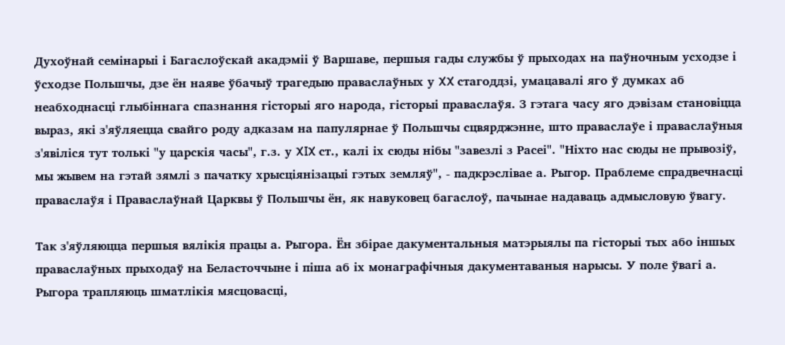Духоўнай семінарыі і Багаслоўскай акадэміі ў Варшаве, першыя гады службы ў прыходах на паўночным усходзе і ўсходзе Польшчы, дзе ён наяве ўбачыў трагедыю праваслаўных у XX стагоддзі, умацавалі яго ў думках аб неабходнасці глыбіннага спазнання гісторыі яго народа, гісторыі праваслаўя. З гэтага часу яго дэвізам становіцца выраз, які з'яўляецца свайго роду адказам на папулярнае ў Польшчы сцвярджэнне, што праваслаўе і праваслаўныя з'явіліся тут толькі "у царскія часы", г.з. у XIX ст., калі іх сюды нібы "завезлі з Расеі". "Ніхто нас сюды не прывозіў, мы жывем на гэтай зямлі з пачатку хрысціянізацыі гэтых земляў", - падкрэслівае а. Рыгор. Праблеме спрадвечнасці праваслаўя і Праваслаўнай Царквы ў Польшчы ён, як навуковец багаслоў, пачынае надаваць адмысловую ўвагу.

Так з'яўляюцца першыя вялікія працы а. Рыгора. Ён збірае дакументальныя матэрыялы па гісторыі тых або іншых праваслаўных прыходаў на Беласточчыне і піша аб іх монаграфічныя дакументаваныя нарысы. У поле ўвагі а. Рыгора трапляюць шматлікія мясцовасці,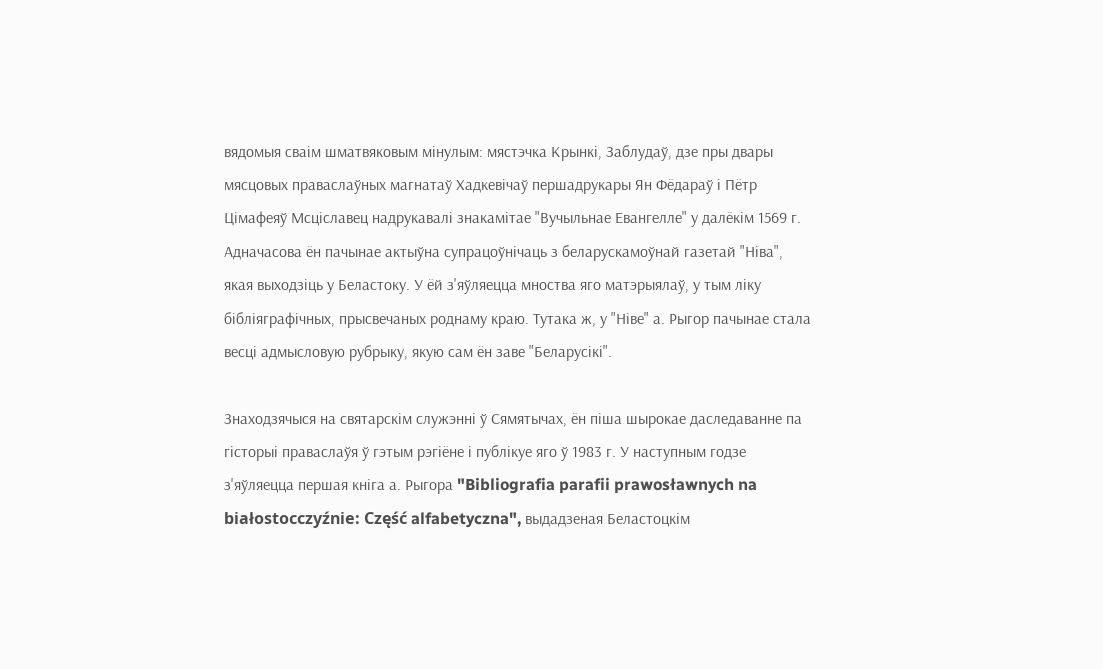вядомыя сваім шматвяковым мінулым: мястэчка Крынкі, Заблудаў, дзе пры двары мясцовых праваслаўных магнатаў Хадкевічаў першадрукары Ян Фёдараў і Пётр Цімафеяў Мсціславец надрукавалі знакамітае "Вучыльнае Евангелле" у далёкім 1569 г. Адначасова ён пачынае актыўна супрацоўнічаць з беларускамоўнай газетай "Ніва", якая выходзіць у Беластоку. У ёй з'яўляецца мноства яго матэрыялаў, у тым ліку бібліяграфічных, прысвечаных роднаму краю. Тутака ж, у "Ніве" а. Рыгор пачынае стала весці адмысловую рубрыку, якую сам ён заве "Беларусікі".

Знаходзячыся на святарскім служэнні ў Сямятычах, ён піша шырокае даследаванне па гісторыі праваслаўя ў гэтым рэгіёне і публікуе яго ў 1983 г. У наступным годзе з'яўляецца першая кніга а. Рыгора "Bibliografia parafii prawosławnych na białostocczyźnie: Część alfabetyczna", выдадзеная Беластоцкім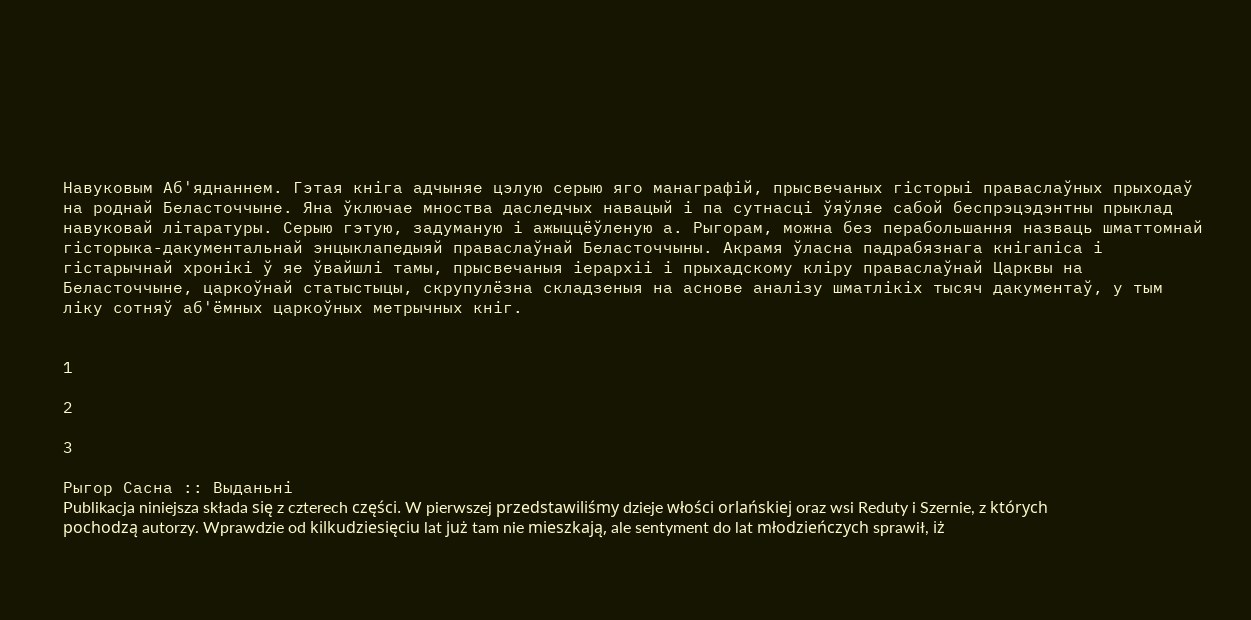Навуковым Аб'яднаннем. Гэтая кніга адчыняе цэлую серыю яго манаграфій, прысвечаных гісторыі праваслаўных прыходаў на роднай Беласточчыне. Яна ўключае мноства даследчых навацый і па сутнасці ўяўляе сабой беспрэцэдэнтны прыклад навуковай літаратуры. Серыю гэтую, задуманую і ажыццёўленую а. Рыгорам, можна без перабольшання назваць шматтомнай гісторыка-дакументальнай энцыклапедыяй праваслаўнай Беласточчыны. Акрамя ўласна падрабязнага кнігапіса і гістарычнай хронікі ў яе ўвайшлі тамы, прысвечаныя іерархіі і прыхадскому кліру праваслаўнай Царквы на Беласточчыне, царкоўнай статыстыцы, скрупулёзна складзеныя на аснове аналізу шматлікіх тысяч дакументаў, у тым ліку сотняў аб'ёмных царкоўных метрычных кніг.


1

2

3

Рыгор Сасна :: Выданьні
Publikacja niniejsza składa się z czterech części. W pierwszej przedstawiliśmy dzieje włości orlańskiej oraz wsi Reduty i Szernie, z których pochodzą autorzy. Wprawdzie od kilkudziesięciu lat już tam nie mieszkają, ale sentyment do lat młodzieńczych sprawił, iż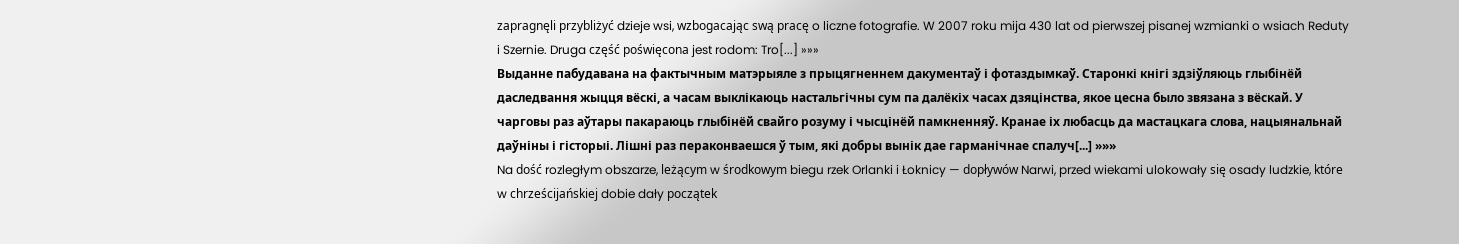zapragnęli przybliżyć dzieje wsi, wzbogacając swą pracę o liczne fotografie. W 2007 roku mija 430 lat od pierwszej pisanej wzmianki o wsiach Reduty i Szernie. Druga część poświęcona jest rodom: Tro[...] »»»
Выданне пабудавана на фактычным матэрыяле з прыцягненнем дакументаў і фотаздымкаў. Старонкі кнігі здзіўляюць глыбінёй даследвання жыцця вёскі, а часам выклікаюць настальгічны сум па далёкіх часах дзяцінства, якое цесна было звязана з вёскай. У чарговы раз аўтары пакараюць глыбінёй свайго розуму і чысцінёй памкненняў. Кранае іх любасць да мастацкага слова, нацыянальнай даўніны і гісторыі. Лішні раз пераконваешся ў тым, які добры вынік дае гарманічнае спалуч[...] »»»
Na dość rozległym obszarze, leżącym w środkowym biegu rzek Orlanki i Łoknicy — dopływów Narwi, przed wiekami ulokowały się osady ludzkie, które w chrześcijańskiej dobie dały początek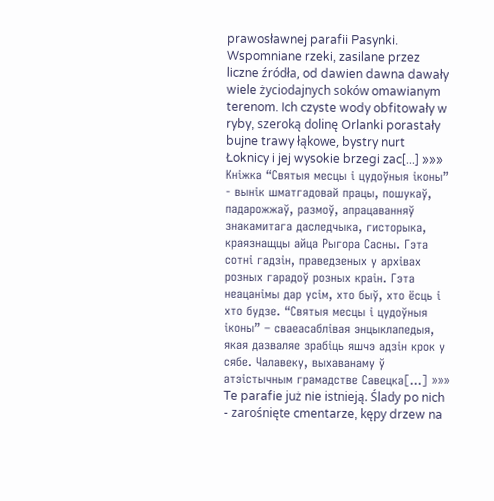prawosławnej parafii Pasynki. Wspomniane rzeki, zasilane przez liczne źródła, od dawien dawna dawały wiele życiodajnych soków omawianym terenom. Ich czyste wody obfitowały w ryby, szeroką dolinę Orlanki porastały bujne trawy łąkowe, bystry nurt Łoknicy i jej wysokie brzegi zac[...] »»»
Кніжка “Святыя месцы і цудоўныя іконы” - вынік шматгадовай працы, пошукаў, падарожжаў, размоў, апрацаванняў знакамитага даследчыка, гисторыка, краязнащцы айца Рыгора Сасны. Гэта сотні гадзін, праведзеных у архівах розных гарадоў розных краін. Гэта неацанімы дар усім, хто быў, хто ёсць і хто будзе. “Святыя месцы і цудоўныя іконы” – сваеасаблівая энцыклапедыя, якая дазваляе зрабіць яшчэ адзін крок у сябе. Чалавеку, выхаванаму ў атэістычным грамадстве Савецка[...] »»»
Te parafie już nie istnieją. Ślady po nich - zarośnięte cmentarze, kępy drzew na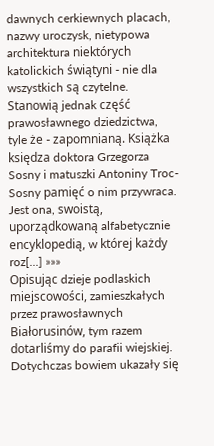dawnych cerkiewnych placach, nazwy uroczysk, nietypowa architektura niektórych katolickich świątyni - nie dla wszystkich są czytelne. Stanowią jednak część prawosławnego dziedzictwa, tyle że - zapomnianą. Książka księdza doktora Grzegorza Sosny i matuszki Antoniny Troc-Sosny pamięć o nim przywraca. Jest ona, swoistą, uporządkowaną alfabetycznie encyklopedią, w której każdy roz[...] »»»
Opisując dzieje podlaskich miejscowości, zamieszkałych przez prawosławnych Białorusinów, tym razem dotarliśmy do parafii wiejskiej. Dotychczas bowiem ukazały się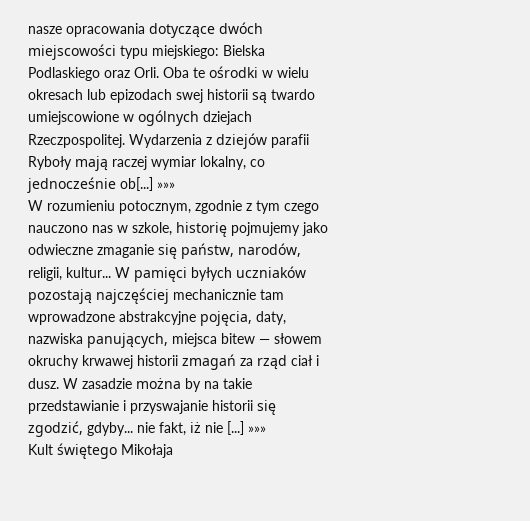nasze opracowania dotyczące dwóch miejscowości typu miejskiego: Bielska Podlaskiego oraz Orli. Oba te ośrodki w wielu okresach lub epizodach swej historii są twardo umiejscowione w ogólnych dziejach Rzeczpospolitej. Wydarzenia z dziejów parafii Ryboły mają raczej wymiar lokalny, co jednocześnie ob[...] »»»
W rozumieniu potocznym, zgodnie z tym czego nauczono nas w szkole, historię pojmujemy jako odwieczne zmaganie się państw, narodów, religii, kultur... W pamięci byłych uczniaków pozostają najczęściej mechanicznie tam wprowadzone abstrakcyjne pojęcia, daty, nazwiska panujących, miejsca bitew — słowem okruchy krwawej historii zmagań za rząd ciał i dusz. W zasadzie można by na takie przedstawianie i przyswajanie historii się zgodzić, gdyby... nie fakt, iż nie [...] »»»
Kult świętego Mikołaja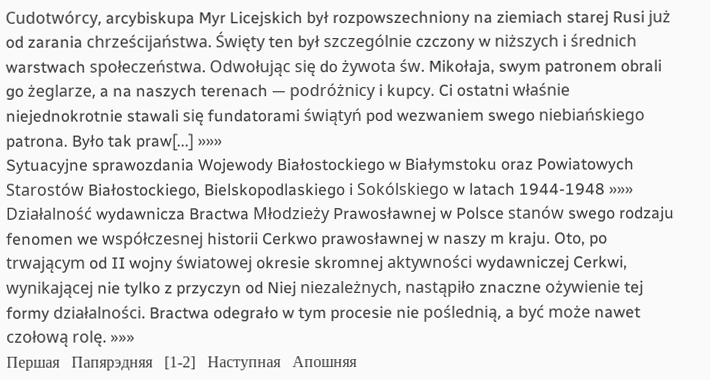Cudotwórcy, arcybiskupa Myr Licejskich był rozpowszechniony na ziemiach starej Rusi już od zarania chrześcijaństwa. Święty ten był szczególnie czczony w niższych i średnich warstwach społeczeństwa. Odwołując się do żywota św. Mikołaja, swym patronem obrali go żeglarze, a na naszych terenach — podróżnicy i kupcy. Ci ostatni właśnie niejednokrotnie stawali się fundatorami świątyń pod wezwaniem swego niebiańskiego patrona. Było tak praw[...] »»»
Sytuacyjne sprawozdania Wojewody Białostockiego w Białymstoku oraz Powiatowych Starostów Białostockiego, Bielskopodlaskiego i Sokólskiego w latach 1944-1948 »»»
Działalność wydawnicza Bractwa Młodzieży Prawosławnej w Polsce stanów swego rodzaju fenomen we współczesnej historii Cerkwo prawosławnej w naszy m kraju. Oto, po trwającym od II wojny światowej okresie skromnej aktywności wydawniczej Cerkwi, wynikającej nie tylko z przyczyn od Niej niezależnych, nastąpiło znaczne ożywienie tej formy działalności. Bractwa odegrało w tym procesie nie poślednią, a być może nawet czołową rolę. »»»
Першая   Папярэдняя   [1-2]   Наступная   Апошняя